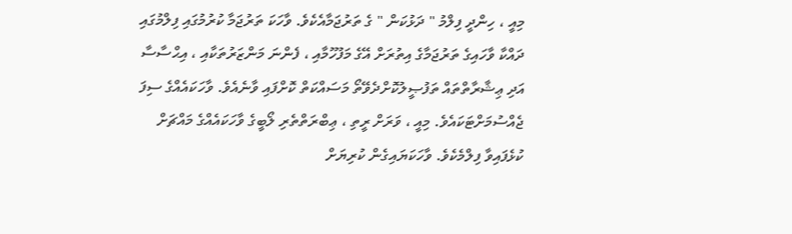މިއީ ، ހިންދީ ފިލްމު " ދަޅުކަން " ގެ ތަރުޖަމާއެކެވެ. ވާހަކަ ތަރުޖަމާ ކުރުމުގައި ފިލްމުގައި ދައްކާ ވާހައިގެ ތަރުޖަމާގެ އިތުރަށް އޭގެ މަފުހޫމާއި ، ފެންނަ މަންޒަރުތަކާއި ، އިޙްސާސާ އަދި ޢިޝާރާތްތައް ތަފުޞީލުކޮށްދެވޭތޯ މަސައްކަތް ކޮށްފައި ވާނެއެވެ. ވާހަކައެއްގެ ސިފަ ޖެއްސުމަށްޓަކައެވެ. މިއީ ، ވަރަށް ރީތި ، ޢިބްރަތްތެރި ލޯބީގެ ވާހަކައެއްގެ މައްޗަށް ކުޅެފައިވާ ފިލްމެކެވެ. ވާހަކަޔައިގެން ކުރިޔަށް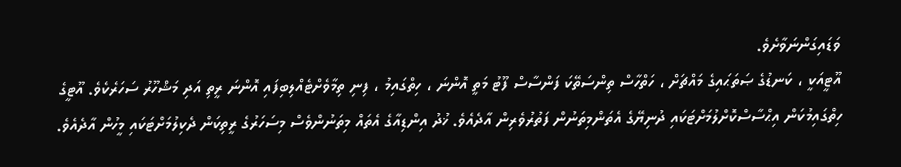ވަޑައިގަންނަވާށެވެ.
އޫޓީއަކީ ، ކަނޑުގެ ޞަތަޙައިގެ މައްޗަށް ، ހަތްހާސް ތިންސަތޭކަ ފަންސާސް ފޫޓު މަތީ އޮންނަ ، ހިތްގައިމު ، ފިނި ތިމާވެށްޓެއްލިބިފައި އޮންނަ ރީތި އަދި މަޝްހޫރު ސަހަރެކެވެ. އޫޓީގެ ހިތްގައިމުކަން އިޙްސާސްކޮށްލުމަށްޓަކައި ދުނިޔޭގެ އެތަންމިތަނުން ފަތުރުވެރިން އާދެއެވެ. ޚުދު އިންޑިއާގެ އެތައް މިތަނުންވެސް މިސަހަރުގެ ރީތިކަން ދެކިލުމަށްޓަކައި މީހުން އާދެއެވެ.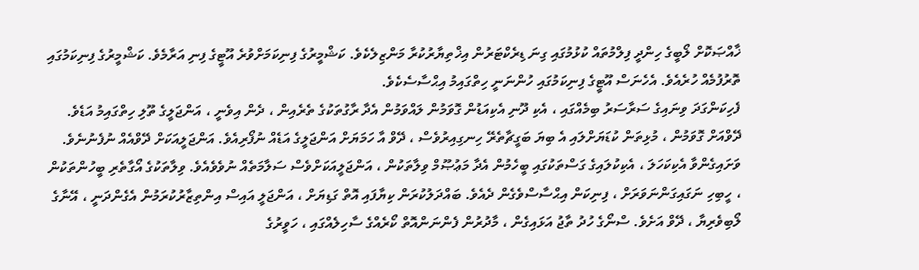ޚާއްޞަކޮށް ލޯބީގެ ހިންދީ ފިލްމުތައް ކުޅުމުގައި ގިނަ ޑިރެކްޓަރުން އިޚްތިޔާރުކުރާ މަންޒިލެކެވެ. ކަޝްމީރުގެ ފިނިކަމަށްވުރެ އޫޓީގެ ފިނި އަރާމެވެ. ކަޝްމީރުގެ ފިނިކަމުގައި ތޮރުފުމެއް ހުރެއެވެ. އެހެނަސް އޫޓީގެ ފިނިކަމުގައި ހުންނަނީ ހިތްގައިމު އިޙްސާސެކެވެ.
ފެހިކަންގަދަ ވިނައިގެ ސަރާސަރު ބިމެއްގައި ، އެކި ދޫނި އެކިއަޑުން ގޮވަމުން ލައްވަމުން އެދާ ރާގުތަކުގެ ތެރެއިން ، ދެން އިވެނީ ، އަންޖަލީގެ ތޫލި ހިތްގައިމު އަޑެވެ. ދޭވްއަށް ގޮވަމުން ، މުޅިތަން ކުޑަޔަށްލައި އެ ބިޔަ ބަގީޗާތެރޭ ހިނގިއިރުވެސް ، ދޭވް އާ ހަމަޔަށް އަންޖަލީގެ އަޑެއް ނުފޯރިއެވެ. އަންޖަލީއަކަށް ދޭވްއެއް ނުފެނުނެވެ. ވަށައިގެންވާ އެކިކަހަލަ ، އެކިކުލައިގެ ގަސްތަކުގައި ބީހެމުން އެދާ މަޢުޞޫމް ވިލާތަކުން ، އަންޖަލީއަކަށްވެސް ސަލާމަތެއް ނުވެވެއެވެ. ވިލާތަކުގެ އޯގާތެރި ބީހުންތަކުން ، ހީބިހި ނަގައިގަންނަވަރަށް ، ފިނިކަން އިޙްސާސްވެގެން ދެއެވެ. ބައްދަލުކުރަން ކިޔާފައި އޮތް ގަޑިޔަށް ، އަންޖަލީ އައިސް އިންތިޒާރުކުރަމުން އެގެންދަނީ ، އޭނާގެ ލޯބިވެރިޔާ ، ދޭވް އަށެވެ. ސްނޯގެ ހުދު ތާޖު އަޅައިގެން ، މާދުރުން ފެންނަންއޮތް ކޯރެއްގެ ސާހިލެއްގައި ، ހަވީރުގެ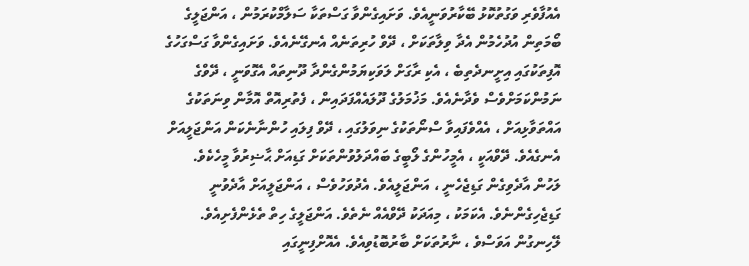އެއުފާވެރި ވަގުތުކޮޅު ބޭކާރުވަނީއެވެ. ވަށައިގެންވާ ގަސްތަކާ ސަލާމްކުރަމުން ، އަންޖަލީގެ ބޯމަތިން އުދުހެމުން އެދާ ވިލާތަކަށް ، ދޭވް ހުރިތަނެއް އެނގޭނެއެވެ. ވަށައިގެންވާ ގަސްގަހުގެ އޮފިތަކުގައި އިށީނދެތިބެ ، އެކި ރާގަށް ލަވަކިޔަމުންގެންދާ ދޫނިތައް އެގޮވަނީ ، ދޭވްގެ ނަމުންކަމަށްވެސް ވެދާނެއެވެ. މަޚުމަލުގެ ދޫލައެއްފަދައިން ، ފެތުރިއޮތް އޮމާން ވިނަތަކުގެ އައްތަވާޅިއަށް ، އެއްވެފައިވާ ސްނޯތަކުގެ ނިވަލުގައި ، ދޭވް ފިލައި ހުންނާނެކަން އަންޖަލީއަށް އެނގެއެވެ. ދޭވްއަކީ ، އެމީހުންގެ ލޯބީގެ ބައްދަލުވުންތަކަށް ގަޑިއަށް ޙާޟިރުވާ މީހެކެވެ. ލަހުން އާދެވިގެން ގަޑިޖެހެނީ ، އަންޖަލީއެވެ. އެދުވަހުވެސް ، އަންޖަލީއަށް އާދެވުނީ ގަޑިޖެހިގެންނެވެ. އެކަމަކު ، މިއަދަކު ދޭވްއެއް ނެތެވެ. އަންޖަލީގެ ހިތް ތެޅެންފެށިއެވެ. ލޭހިނގުން އަވަސްވެ ، ނާރުތަކަށް ބާރުބޮޑުވިއެވެ. އެއޮށްފިނީގައި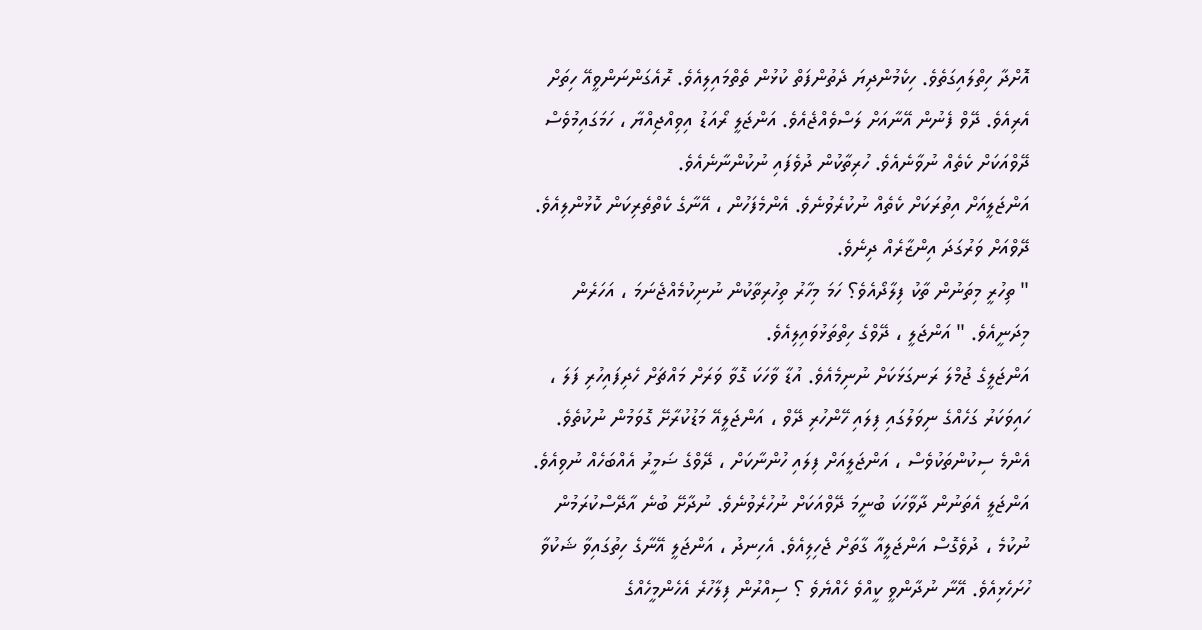އޮށްދާ ހިތްލައިގަތެވެ. ހިކެމުންދިޔަ ދެތުންފަތް ކުޅުން ތެތްމައިލިއެވެ. ރޮއެގަންނަންވީއޭ ހިތަށް އެރިއެވެ. ދޭވް ފެނުން އޭނާއަށް ލަސްވެއްޖެއެވެ. އަންޖަލީ ރޯއަޑު އިވިއްޖިއްޔާ ، ހަމަގައިމުވެސް ދޭވްއަކަށް ކެތެއް ނުވާނެއެވެ. ހުރިތާކުން ދުވެފައި ނުކުންނާނެއެވެ.
އަންޖަލީއަށް އިތުރަކަށް ކެތެއް ނުކުރެވުނެވެ. އެންމެފަހުން ، އޭނާގެ ކެތްތެރިކަން ކޮޅުންލިއެވެ. ދޭވްއަށް ވަރުގަދަ އިންޒާރެއް ދިނެވެ.
" ތިހުރީ މިތަނުން ތާކު ފިލާދޯއެވެ؟ ހަމަ މިހާރު ތިހުރިތާކުން ނުނިކުމެއްޖެނަމަ ، އަހަރެން މިދަނީއެވެ. " އަންޖަލީ ، ދޭވްގެ ހިތްތަޅުވައިލިއެވެ.
އަންޖަލީގެ ޖުމްލަ ރަނގަޅަކަށް ނުނިމެއެވެ. އުޑާ ވާހަކަ ގޮވާ ވަރަށް މައްޗަށް ހެދިފައިހުރި ފަލަ ، ހައިވަކަރު ގަހެއްގެ ނިވަލުގައި ފިލައި ހޭންހުރި ދޭވް ، އަންޖަލީއޭ މަޑުކުރާށޭ ގޮވަމުން ނުކުތެވެ. އެންމެ ސިކުންތަކުވެސް ، އަންޖަލީއަށް ފިލައި ހުންނާކަށް ، ދޭވްގެ ޟަމީރު އެއްބަހެއް ނުވިއެވެ. އަންޖަލީ އެތަނުން ދާވާހަކަ ބުނީމަ ދޭވްއަކަށް ނުހުރެވުނެވެ. ނުދާށޭ ބުނެ އާދޭސްކުރަމުން ނުކުމެ ، ދުވެގޮސް އަންޖަލީއާ ގާތަށް ޖެހިލިއެވެ. އެހިނދު ، އަންޖަލީ އޭނާގެ ހިތުގައިވާ ޝަކުވާ ހުށަހެޅިއެވެ. އޭނާ ނުދާންވީ ކީއްވެ ހެއްޔެވެ ؟ ސިއްރުން ފިލާހުރެ އެހެންމީހެއްގެ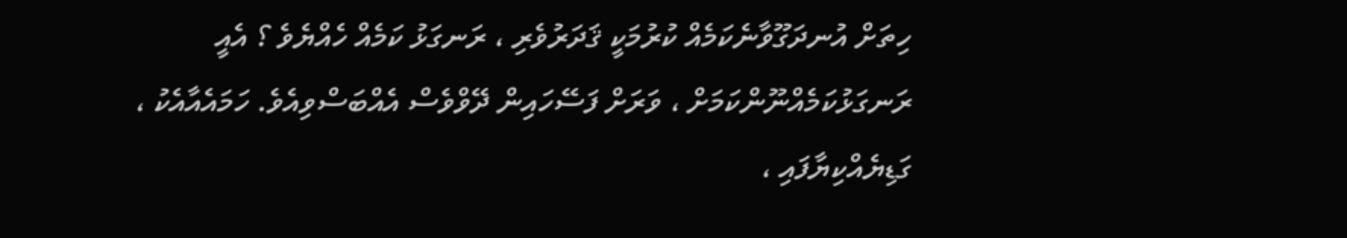ހިތަށް އުނދަގޫވާނެކަމެއް ކުރުމަކީ ޤަދަރުވެރި ، ރަނގަޅު ކަމެއް ހެއްޔެވެ ؟ އެއީ ރަނގަޅުކަމެއްނޫންކަމަށް ، ވަރަށް ފަސޭހައިން ދޭވްވެސް އެއްބަސްވިއެވެ. ހަމައެއާއެކު ، ގަޑިޔެއްކިޔާފައި ،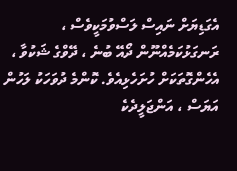އެގަޑިޔަށް ނައިސް ލަސްވުމަކީވެސް ، ރަނގަޅުކަމެއްނޫން ދޯއޭ ބުނެ ، ދޭވްގެ ޝަކުވާ ، އެހެންގޮތަކަށް ހުށަހެޅިއެވެ. ކޮންމެ ދުވަހަކު ލަހުން އަޔަސް ، އަންޖަލީދެކެ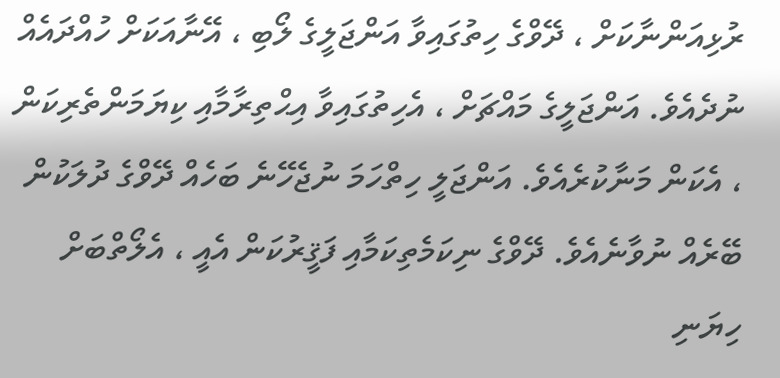ރުޅިއަންނާކަށް ، ދޭވްގެ ހިތުގައިވާ އަންޖަލީގެ ލޯބި ، އޭނާއަކަށް ހުއްދައެއް ނުދެއެވެ. އަންޖަލީގެ މައްޗަށް ، އެހިތުގައިވާ އިޙްތިރާމާއި ކިޔަމަންތެރިކަން ، އެކަން މަނާކުރެއެވެ. އަންޖަލީ ހިތްހަމަ ނުޖެހޭނެ ބަހެއް ދޭވްގެ ދުލަކުން ބޭރެއް ނުވާނެއެވެ. ދޭވްގެ ނިކަމެތިކަމާއި ފަޤީރުކަން އެއީ ، އެލޯތްބަށް ހިޔަނި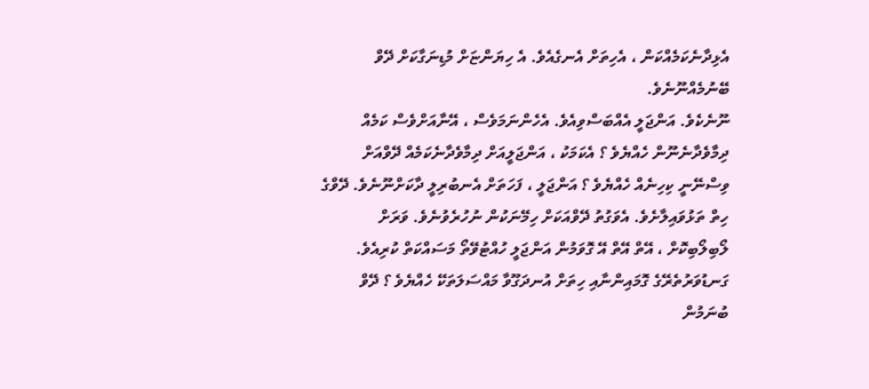އެޅިދާނެކަމެއްކަން ، އެހިތަށް އެނގެއެވެ. އެ ހިޔަންޏަށް މުޑިނަގާކަށް ދޭވް ބޭނުމެއްނޫނެވެ.
ނޫނެކެވެ. އަންޖަލީ އެއްބަސްވިއެވެ. އެހެންނަމަވެސް ، އޭނާއަށްވެސް ކަމެއް ދިމާވެދާނެނޫން ހެއްޔެވެ ؟ އެކަމަކު ، އަންޖަލީއަށް ދިމާވެދާނެކަމެއް ދޭވްއަށް ވިސްނޭނީ ކިހިނެއް ހެއްޔެވެ ؟ އަންޖަލީ ، ފަހަތަށް އެނބުރިލީ ދާކަށްނޫނެވެ. ދޭވްގެ ހިތް ތަޅުވައިލާށެވެ. އެވަގުތު ދޭވްއަކަށް ހިމޭނަކުން ނުހުރެވުނެވެ. ވަރަށް ލޯބިލޯބިކޮށް ، އޭތް އޭތް އޭ ގޮވަމުން އަންޖަލީ ހުއްޓުވޭތޯ މަސައްކަތް ކުރިއެވެ. ގަނޑުވަރުތެރޭގެ ގޮމައިންނާއި ހިތަށް އުނދަގޫވާ މައްސަލަތަކޭ ހެއްޔެވެ ؟ ދޭވް ބުނަމުން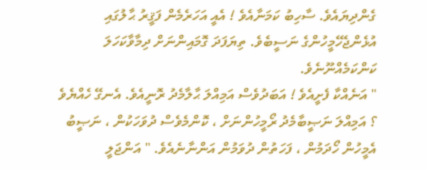ގެންދިޔައެވެ. ސާހިބު ކަމަނާއެވެ ! އެއީ އަހަރެމެން ފަޤީރު ޙާލުގައި އުޅެންޖެހޭމީހުންގެ ނަސީބެވެ. ތިޔަފަދަ ގޮމައިންނަށް ދިމާވާކަހަލަ ކަންކަމެއްނޫނެވެ.
" އަނެއްކާ ފެށީއެވެ ! އަބަދުވެސް އަމިއްލަ ޙާލާމެދު ރޮނީއެވެ. އެނގޭ ހެއްޔެވެ ؟ އަމިއްލަ ނަޞީބާމެދު ރޯމީހުންނަށް ، ކޮންމެވެސް ދުވަހަކުން ، ނަޞީބު އެމީހުން ހޯދަމުން ، ފަހަތުން ދުވަމުން އަންނާނެއެވެ. " އަންޖަލީ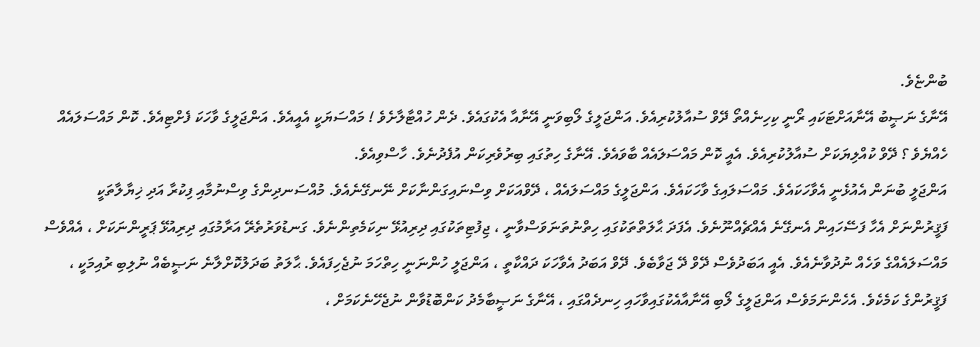ބުންޏެވެ.
އޭނާގެ ނަޞީބު އޭނާއަށްޓަކައި ރޯނީ ކިހިނެއްތޯ ދޭވް ސުއާލުކުރިއެވެ. އަންޖަލީގެ ލޯބިވަނީ އޭނާއާ އެކުގައެވެ. ދެން ހުއްޓާލާށެވެ ! މައްސަޔަކީ އެއީއެވެ. އަންޖަލީގެ ވާހަކަ ފެށްޓިއެވެ. ކޮން މައްސަލައެއް ހެއްޔެވެ ؟ ދޭވް ކުއްލިޔަކަށް ސުއާލުކުރިއެވެ. އެއީ ކޮން މައްސަލައެއް ބާވައެވެ. އޭނާގެ ހިތުގައި ބިރުވެރިކަން އުފެދުނެވެ. ހާސްވިއެވެ.
އަންޖަލީ ބުނަން އެއުޅެނީ އެވާހަކައެވެ. މައްސަލައިގެ ވާހަކައެވެ. އަންޖަލީގެ މައްސަލައެއް ، ދޭވްއަކަށް ވިސްނައިގަންނާކަށް ނޭނގޭނެއެވެ. މުއްސަނދިންގެ ވިސްނުމާއި ފިކުރާ އަދި ޚިޔާލާތަކީ ފަޤީރުންނަށް އެހާ ފަސޭހައިން އެނގޭނެ އެއްޗެއްނޫނެވެ. އެފަދަ ޙާލަތްތަކުގައި ހިތްނުތަނަވަސްވާނީ ، ޖިފުޓިތަކުގައި ދިރިއުޅޭ ނިކަމެތިންނެވެ. ގަނޑުވަރުތެރޭ އަރާމުގައި ދިރިއުޅޭ ޕަރީންނަކަށް ، އެއްވެސް މައްސަލައެއްގެ ވަހެއް ނުދުވާނެއެވެ. އެއީ އަބަދުވެސް ދޭވް ދޭ ޖަވާބެވެ. ދޭވް އަބަދު އެވާހަކަ ދައްކާތީ ، އަންޖަލީ ހުންނަނީ ހިތްހަމަ ނުޖެހިފައެވެ. ޙާލަތު ބަދަލުކޮށްލާނެ ނަޞީބެއް ނުލިބި ރުއިމަކީ ، ފަޤީރުންގެ ކަމެކެވެ. އެހެންނަމަވެސް އަންޖަލީގެ ލޯބި އޭނާއާއެކުގައިވާހައި ހިނދެއްގައި ، އޭނާގެ ނަޞީބާމެދު ކަންބޮޑުވާން ނުޖެހޭނެކަމަށް ،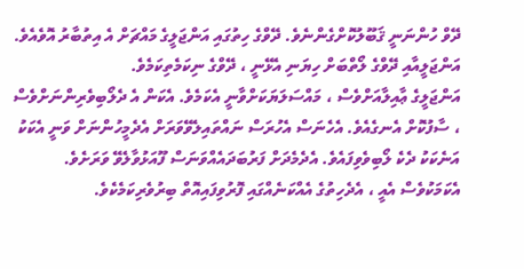ދޭވް ހުންނަނީ ޤަބޫލުކޮށްގެންނެވެ. ދޭވްގެ ހިތުގައި އަންޖަލީގެ މައްޗަށް އެ އިތުބާރު އޮވެއެވެ. އަންޖަލީއާއި ދޭވްގެ ލޯތްބަށް ހިޔަނި އެޅޭނީ ، ދޭވްގެ ނިކަމެތިކަމެވެ.
އަންޖަލީގެ ޢާއިލާއަށްވެސް ، މައްސަލަޔަކަށްވާނީ އެކަމެވެ. އެކަން އެ ދެލޯބިވެރިންނަށްވެސް ، ސާފުކޮށް އެނގެއެވެ. އެހެނަސް އެހުރަސް ނައްތައިލެވޭވަރަށް އެދެމީހުންނަށް ވަނީ އެކަކު އަނެކަކު ދެކެ ލޯބިވެވިފައެވެ. އެދެމެދަށް ފަރުބަދައެއްވަނަސް ފޫއަޅުވާލެވޭ ވަރަށެވެ. އެކަމަކުވެސް އެއީ ، އެދެހިތުގެ އެއްކަނެއްގައި ފޮރުވިފައިއޮތް ބިރުވެރިކަމެކެވެ.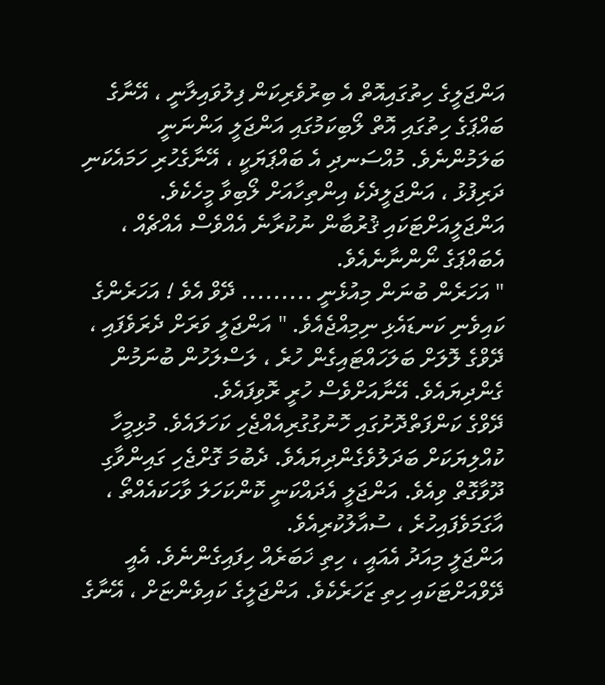އަންޖަލީގެ ހިތުގައިއޮތް އެ ބިރުވެރިކަން ފިލުވައިލާނީ ، އޭނާގެ ބައްޕަގެ ހިތުގައި އޮތް ލޯބިކަމުގައި އަންޖަލީ އަންނަނީ ބަލަމުންނެވެ. މުއްސަނދި އެ ބައްޕަޔަކީ ، އޭނާގެހުރި ހަމައެކަނި ދަރިފުޅު ، އަންޖަލީދެކެ އިންތިހާއަށް ލޯބިވާ މީހެކެވެ. އަންޖަލީއަށްޓަކައި ޤުރުބާން ނުކުރާނެ އެއްވެސް އެއްޗެއް ، އެބައްޕަގެ ނޯންނާނެއެވެ.
" އަހަރެން ބުނަން މިއުޅެނީ ......... ދޭވް އެވެ ! އަހަރެންގެ ކައިވެނި ކަނޑައެޅި ނިމިއްޖެއެވެ. " އަންޖަލީ ވަރަށް ދެރަވެފައި ، ދޭވްގެ ލޮލަށް ބަލަހައްޓައިގެން ހުރެ ، ލަސްލަހުން ބުނަމުން ގެންދިޔައެވެ. އޭނާއަށްވެސް ހުރީ ރޮވިފައެވެ.
ދޭވްގެ ކަންފަތްދޮށުގައި ހޮނުގުގުރިއެއްޖެހި ކަހަލައެވެ. މުޅިމީހާ ކުއްލިޔަކަށް ބަދަލުވެގެންދިޔައެވެ. ދެބުމަ ގޮށްޖެހި ގައިންވާގި ދޫވާގޮތް ވިއެވެ. އަންޖަލީ އެދައްކަނީ ކޮންކަހަލަ ވާހަކައެއްތޯ ، އާގަމަވެފައިހުރެ ، ސުއާލުކުރިއެވެ.
އަންޖަލީ މިއަދު އެއައީ ، ހިތި ޚަބަރެއް ހިފައިގެންނެވެ. އެއީ ދޭވްއަށްޓަކައި ހިތި ޒަހަރެކެވެ. އަންޖަލީގެ ކައިވެންޏަށް ، އޭނާގެ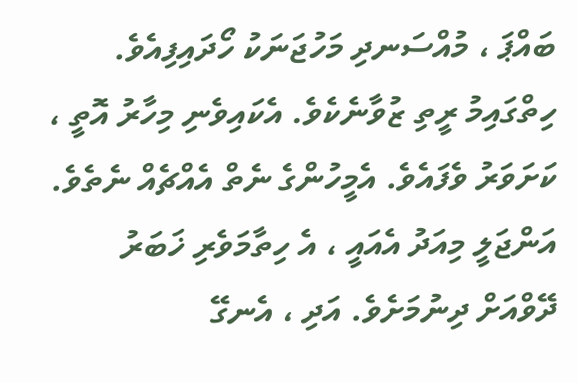ބައްޕަ ، މުއްސަނދި މަހުޖަނަކު ހޯދައިފިއެވެ. ހިތްގައިމު ރީތި ޒުވާނެކެވެ. އެކައިވެނި މިހާރު އޮތީ ، ކަށަވަރު ވެފައެވެ. އެމީހުންގެ ނެތް އެއްޗެއް ނެތެވެ. އަންޖަލީ މިއަދު އެއައީ ، އެ ހިތާމަވެރި ޚަބަރު ދޭވްއަށް ދިނުމަށެވެ. އަދި ، އެނގޭ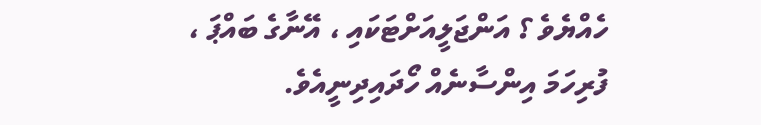ހެއްޔެވެ ؟ އަންޖަލީއަށްޓަކައި ، އޭނާގެ ބައްޕަ ، ފުރިހަމަ އިންސާނެއް ހޯދައިދިނީއެވެ.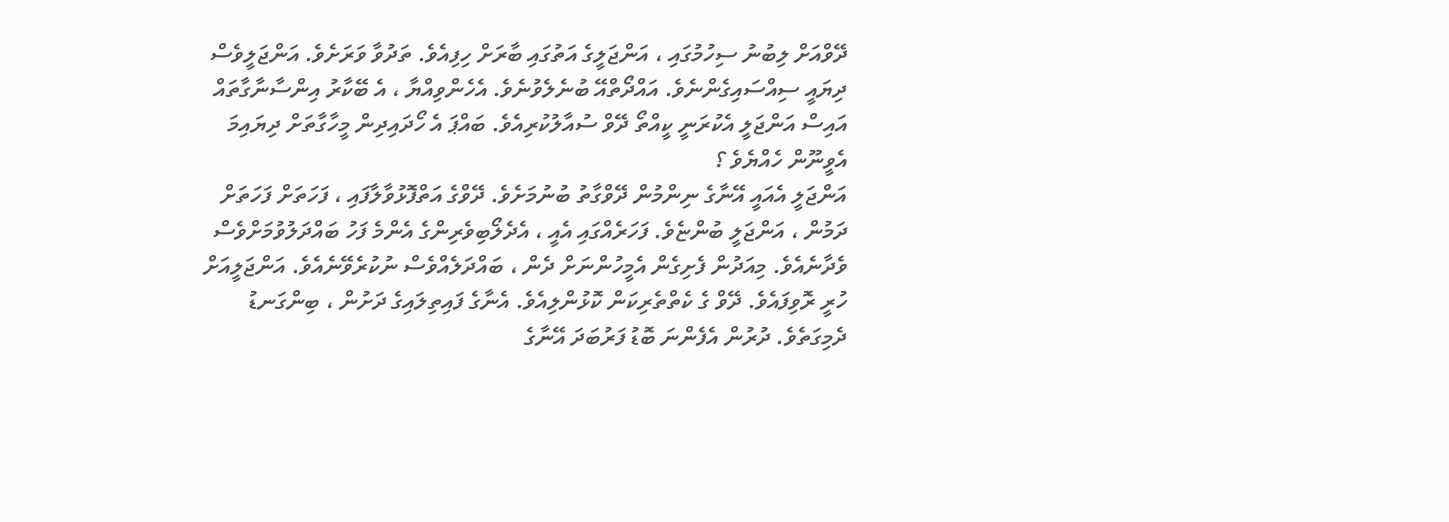ދޭވްއަށް ލިބުނު ސިހުމުގައި ، އަންޖަލީގެ އަތުގައި ބާރަށް ހިފިއެވެ. ތަދުވާ ވަރަށެވެ. އަންޖަލީވެސް ދިޔައީ ސިއްސައިގެންނެވެ. އައްދޯތްއޭ ބުނެލެވުނެވެ. އެހެންވިއްޔާ ، އެ ބޭކާރު އިންސާނާގާތައް އައިސް އަންޖަލީ އެކުރަނީ ކީއްތޯ ދޭވް ސުއާލުކުރިއެވެ. ބައްޕަ އެ ހޯދައިދިން މީހާގާތަށް ދިޔައިމަ އެވީނޫން ހެއްޔެވެ ؟
އަންޖަލީ އެއައީ އޭނާގެ ނިންމުން ދޭވްގާތު ބުނުމަށެވެ. ދޭވްގެ އަތްފޮޅުވާލާފައި ، ފަހަތަށް ފަހަތަށް ދަމުން ، އަންޖަލީ ބުންޏެވެ. ފަހަރެއްގައި އެއީ ، އެދެލޯބިވެރިންގެ އެންމެ ފަހު ބައްދަލުވުމަށްވެސް ވެދާނެއެވެ. މިއަދުން ފެށިގެން އެމީހުންނަށް ދެން ، ބައްދަލެއްވެސް ނުކުރެވޭނެއެވެ. އަންޖަލީއަށް ހުރީ ރޮވިފައެވެ. ދޭވް ގެ ކެތްތެރިކަން ކޮޅުންލިއެވެ. އެނާގެ ފައިތިލައިގެ ދަށުން ، ބިންގަނޑު ދެމިގަތެވެ. ދުރުން އެފެންނަ ބޮޑު ފަރުބަދަ އޭނާގެ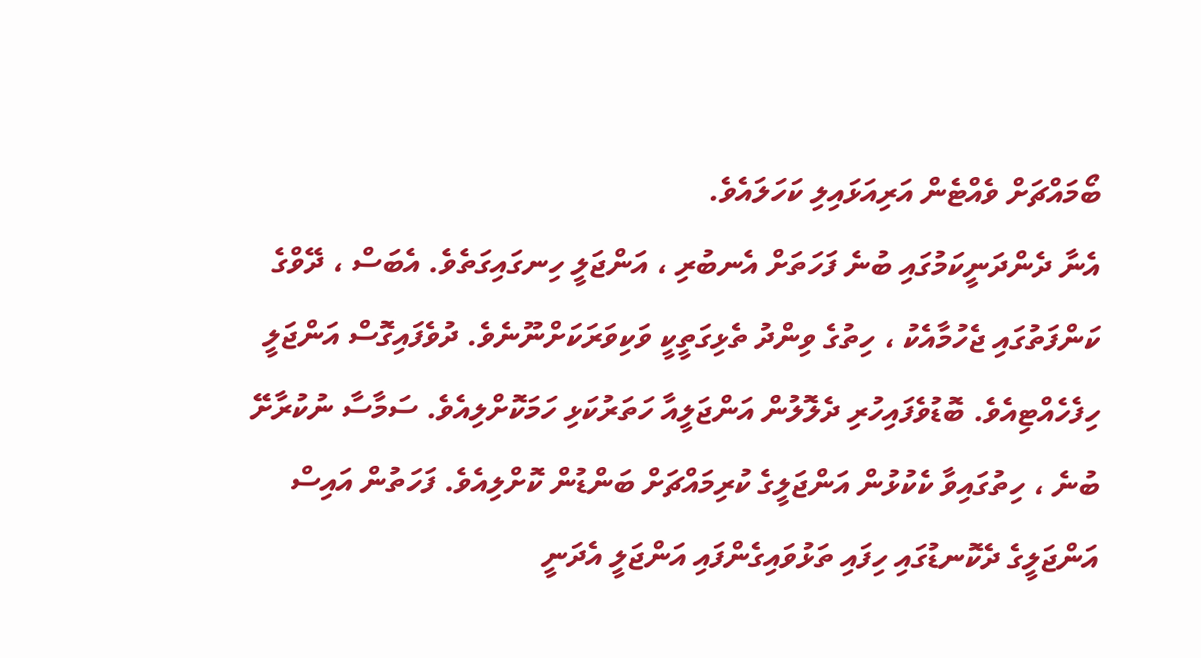ބޯމައްޗަށް ވެއްޓެން އަރިއަޅައިލި ކަހަލައެވެ.
އެނާ ދެންދަނީކަމުގައި ބުނެ ފަހަތަށް އެނބުރި ، އަންޖަލީ ހިނގައިގަތެވެ. އެބަސް ، ދޭވްގެ ކަންފަތުގައި ޖެހުމާއެކު ، ހިތުގެ ވިންދު ތެޅިގަތީކީ ވަކިވަރަކަށްނޫނެވެ. ދުވެފައިގޮސް އަންޖަލީ ހިފެހެއްޓިއެވެ. ބޮޑުވެފައިހުރި ދެލޮލުން އަންޖަލީއާ ހަތަރުކަޅި ހަމަކޮށްލިއެވެ. ސަމާސާ ނުކުރާށޭ ބުނެ ، ހިތުގައިވާ ކެކުޅުން އަންޖަލީގެ ކުރިމައްޗަށް ބަންޑުން ކޮށްލިއެވެ. ފަހަތުން އައިސް އަންޖަލީގެ ދެކޮނޑުގައި ހިފައި ތަޅުވައިގެންފައި އަންޖަލީ އެދަނީ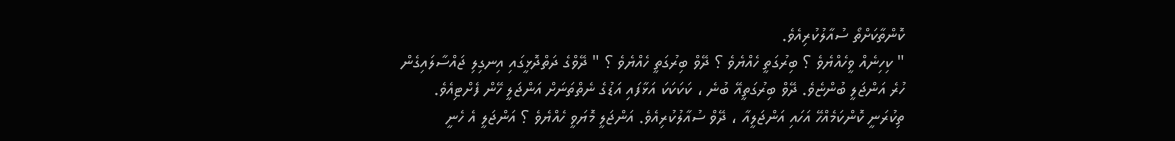ކޮންތާކަށްތޯ ސުއާލުކުރިއެވެ.
" ކިހިނެއް ވީހެއްޔެވެ ؟ ބިރުގަތީ ހެއްޔެވެ ؟ ދޭވް ބިރުގަތީ ހެއްޔެވެ ؟ " ދޭވްގެ ދަތްދޮޅީގައި އިނގިލި ޖައްސާލައިގެން ހުރެ އަންޖަލީ ބުންޏެވެ. ދޭވް ބިރުގަތީއޭ ބުނެ ، ކަކަކަކަ އަޅާފައި އަޑުގެ ނެތްތަނަށް އަންޖަލީ ހޭން ފެށްޓިއެވެ. ތިކުރަނީ ކޮންކަމެއްހޭ އަހައި އަންޖަލީއާ ، ދޭވް ސުއާލުކުރިއެވެ. އަންޖަލީ މޮޔަވީ ހެއްޔެވެ ؟ އަންޖަލީ އެ ހެނީ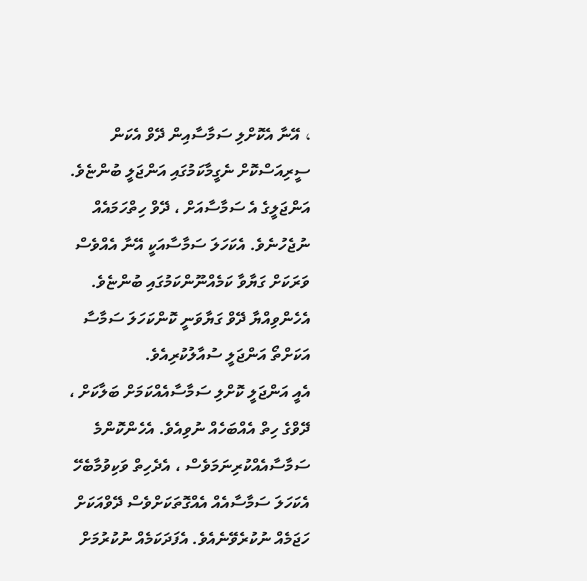، އޭނާ އެކޮށްލި ސަމާސާއިން ދޭވް އެކަން ސީރިއަސްކޮށް ނެގީމާކަމުގައި އަންޖަލީ ބުންޏެވެ.
އަންޖަލީގެ އެ ސަމާސާއަށް ، ދޭވް ހިތްހަމައެއް ނުޖެހުނެވެ. އެކަހަލަ ސަމާސާއަކީ އޭނާ އެއްވެސް ވަރަކަށް ގަޔާވާ ކަމެއްނޫންކަމުގައި ބުންޏެވެ. އެހެންވިއްޔާ ދޭވް ގަޔާވަނީ ކޮންކަހަލަ ސަމާސާ އަކަށްތޯ އަންޖަލީ ސުއާލުކުރިއެވެ.
އެއީ އަންޖަލީ ކޮށްލި ސަމާސާއެއްކަމަށް ބަލާކަށް ، ދޭވްގެ ހިތް އެއްބަހެއް ނުވިއެވެ. އެހެންކޮންމެ ސަމާސާއެއްކުރިނަމަވެސް ، އެދެހިތް ވަކިވުމާބެހޭ އެކަހަލަ ސަމާސާއެއް އެއްގޮތަކަށްވެސް ދޭވްއަކަށް ހަޖަމެއް ނުކުރެވޭނެއެވެ. އެފަދަކަމެއް ނުކުރުމަށް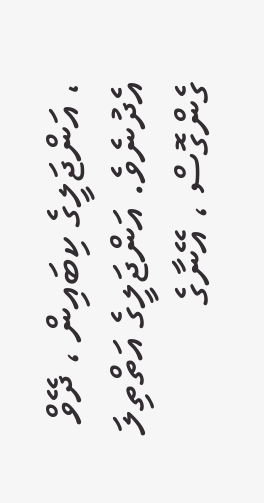، އަންޖަލީގެ ކިބައިން ، ދޭވް އެދުނެވެ. އަންޖަލީގެ އަތްތިލަ ގެންގޮސް ، އޭނާގެ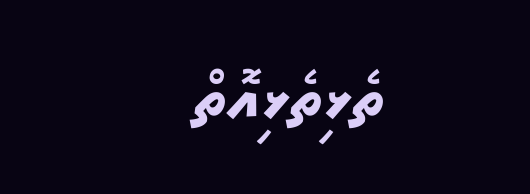ތެޅިތެޅިއޮތް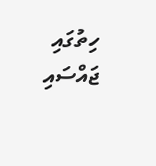ހިތުގައި ޖައްސައި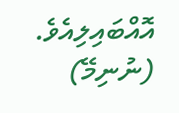އޮއްބައިލިއެވެ.
(ނުނިމޭ)